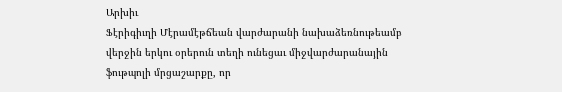Արխիւ
Ֆէրիգիւղի Մէրամէթճեան վարժարանի նախաձեռնութեամբ վերջին երկու օրերուն տեղի ունեցաւ միջվարժարանային ֆութպոլի մրցաշարքը, որ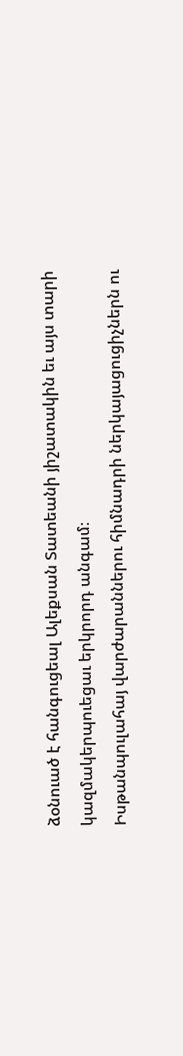ձօնուած է հանգուցեալ Ալեքսան Տատեանի յիշատակին եւ այս տարի կազմակերպուեցաւ երկրորդ անգամ։
Իսթանպուլահայ վարժարաններու հիմնադրի ներկայացուցիչներն ու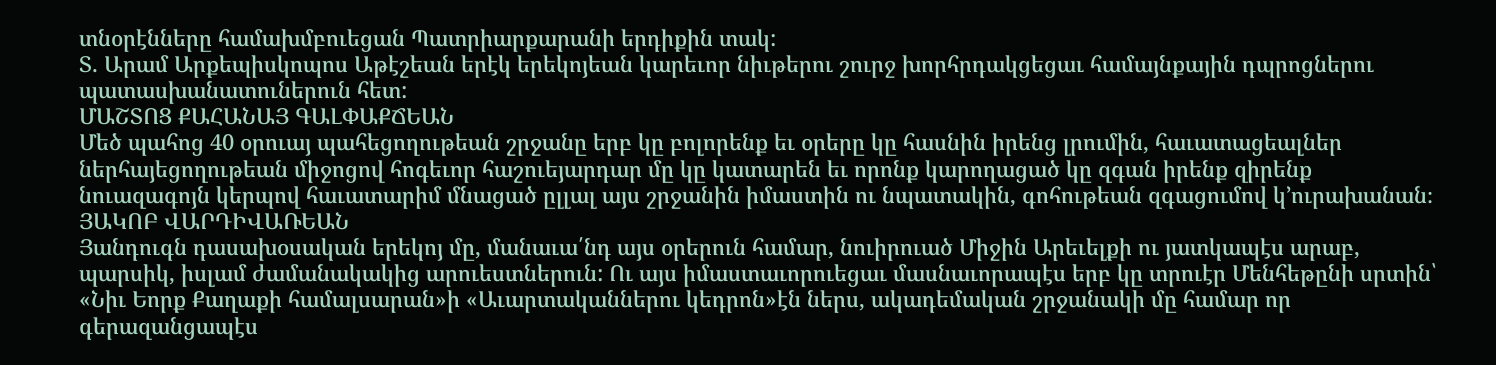տնօրէնները համախմբուեցան Պատրիարքարանի երդիքին տակ:
Տ. Արամ Արքեպիսկոպոս Աթէշեան երէկ երեկոյեան կարեւոր նիւթերու շուրջ խորհրդակցեցաւ համայնքային դպրոցներու պատասխանատուներուն հետ:
ՄԱՇՏՈՑ ՔԱՀԱՆԱՅ ԳԱԼՓԱՔՃԵԱՆ
Մեծ պահոց 40 օրուայ պահեցողութեան շրջանը երբ կը բոլորենք եւ օրերը կը հասնին իրենց լրումին, հաւատացեալներ ներհայեցողութեան միջոցով հոգեւոր հաշուեյարդար մը կը կատարեն եւ որոնք կարողացած կը զգան իրենք զիրենք նուազագոյն կերպով հաւատարիմ մնացած ըլլալ այս շրջանին իմաստին ու նպատակին, գոհութեան զգացումով կ՚ուրախանան։
ՅԱԿՈԲ ՎԱՐԴԻՎԱՌԵԱՆ
Յանդուգն դասախօսական երեկոյ մը, մանաւա՛նդ այս օրերուն համար, նուիրուած Միջին Արեւելքի ու յատկապէս արաբ, պարսիկ, իսլամ ժամանակակից արուեստներուն: Ու այս իմաստաւորուեցաւ մասնաւորապէս երբ կը տրուէր Մենհեթընի սրտին՝ «Նիւ Եորք Քաղաքի համալսարան»ի «Աւարտականներու կեդրոն»էն ներս, ակադեմական շրջանակի մը համար որ գերազանցապէս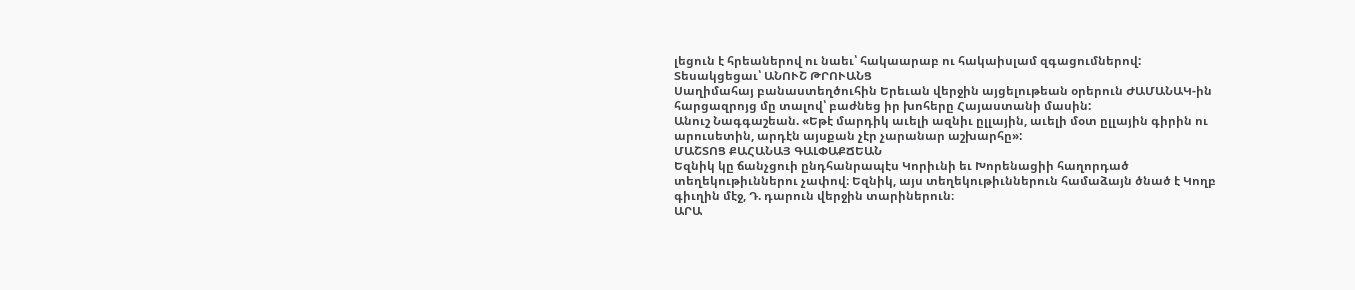լեցուն է հրեաներով ու նաեւ՝ հակաարաբ ու հակաիսլամ զգացումներով:
Տեսակցեցաւ՝ ԱՆՈՒՇ ԹՐՈՒԱՆՑ
Սաղիմահայ բանաստեղծուհին Երեւան վերջին այցելութեան օրերուն ԺԱՄԱՆԱԿ-ին հարցազրոյց մը տալով՝ բաժնեց իր խոհերը Հայաստանի մասին:
Անուշ Նագգաշեան. «Եթէ մարդիկ աւելի ազնիւ ըլլային, աւելի մօտ ըլլային գիրին ու արուսետին, արդէն այսքան չէր չարանար աշխարհը»:
ՄԱՇՏՈՑ ՔԱՀԱՆԱՅ ԳԱԼՓԱՔՃԵԱՆ
Եզնիկ կը ճանչցուի ընդհանրապէս Կորիւնի եւ Խորենացիի հաղորդած տեղեկութիւններու չափով։ Եզնիկ, այս տեղեկութիւններուն համաձայն ծնած է Կողբ գիւղին մէջ, Դ. դարուն վերջին տարիներուն։
ԱՐԱ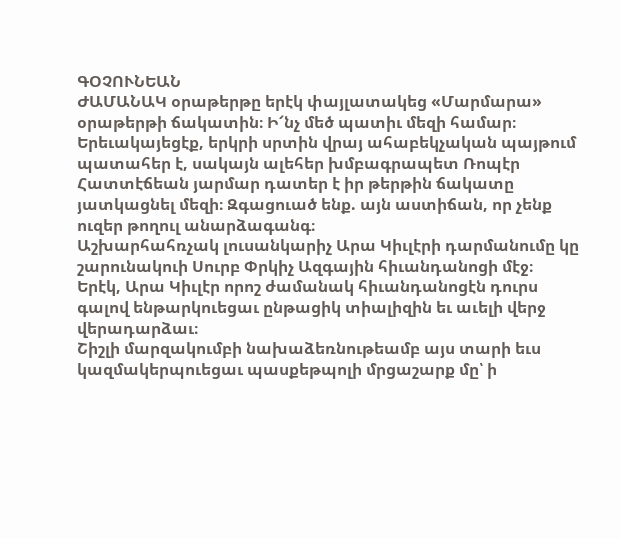ԳՕՉՈՒՆԵԱՆ
ԺԱՄԱՆԱԿ օրաթերթը երէկ փայլատակեց «Մարմարա» օրաթերթի ճակատին։ Ի՜նչ մեծ պատիւ մեզի համար։ Երեւակայեցէք, երկրի սրտին վրայ ահաբեկչական պայթում պատահեր է, սակայն ալեհեր խմբագրապետ Ռոպէր Հատտէճեան յարմար դատեր է իր թերթին ճակատը յատկացնել մեզի։ Զգացուած ենք. այն աստիճան, որ չենք ուզեր թողուլ անարձագանգ։
Աշխարհահռչակ լուսանկարիչ Արա Կիւլէրի դարմանումը կը շարունակուի Սուրբ Փրկիչ Ազգային հիւանդանոցի մէջ։ Երէկ, Արա Կիւլէր որոշ ժամանակ հիւանդանոցէն դուրս գալով ենթարկուեցաւ ընթացիկ տիալիզին եւ աւելի վերջ վերադարձաւ։
Շիշլի մարզակումբի նախաձեռնութեամբ այս տարի եւս կազմակերպուեցաւ պասքեթպոլի մրցաշարք մը՝ ի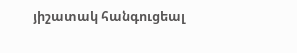յիշատակ հանգուցեալ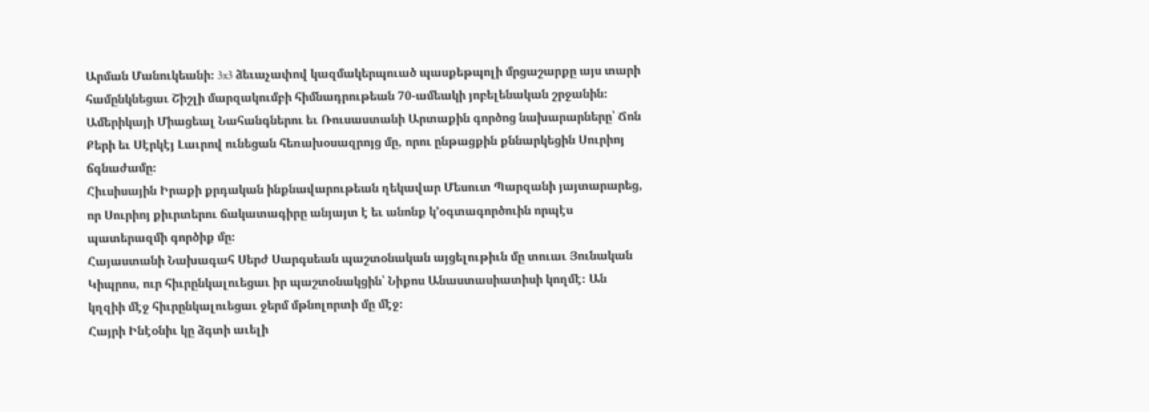Արման Մանուկեանի։ 3x3 ձեւաչափով կազմակերպուած պասքեթպոլի մրցաշարքը այս տարի համընկնեցաւ Շիշլի մարզակումբի հիմնադրութեան 70-ամեակի յոբելենական շրջանին։
Ամերիկայի Միացեալ Նահանգներու եւ Ռուսաստանի Արտաքին գործոց նախարարները՝ Ճոն Քերի եւ Սէրկէյ Լաւրով ունեցան հեռախօսազրոյց մը, որու ընթացքին քննարկեցին Սուրիոյ ճգնաժամը։
Հիւսիսային Իրաքի քրդական ինքնավարութեան ղեկավար Մեսուտ Պարզանի յայտարարեց, որ Սուրիոյ քիւրտերու ճակատագիրը անյայտ է եւ անոնք կ՚օգտագործուին որպէս պատերազմի գործիք մը։
Հայաստանի Նախագահ Սերժ Սարգսեան պաշտօնական այցելութիւն մը տուաւ Յունական Կիպրոս, ուր հիւրընկալուեցաւ իր պաշտօնակցին՝ Նիքոս Անաստասիատիսի կողմէ։ Ան կղզիի մէջ հիւրընկալուեցաւ ջերմ մթնոլորտի մը մէջ։
Հայրի Ինէօնիւ կը ձգտի աւելի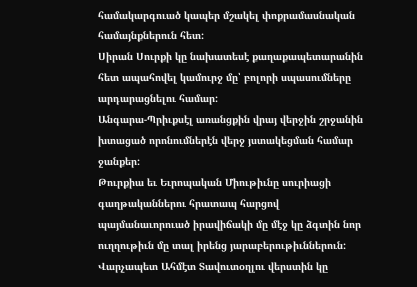համակարգուած կապեր մշակել փոքրամասնական համայնքներուն հետ:
Սիրան Սուրքի կը նախատեսէ քաղաքապետարանին հետ ապահովել կամուրջ մը՝ բոլորի սպասումները արդարացնելու համար:
Անգարա-Պրիւքսէլ առանցքին վրայ վերջին շրջանին խտացած որոնումներէն վերջ յստակեցման համար ջանքեր:
Թուրքիա եւ Եւրոպական Միութիւնը սուրիացի գաղթականներու հրատապ հարցով պայմանաւորուած իրավիճակի մը մէջ կը ձգտին նոր ուղղութիւն մը տալ իրենց յարաբերութիւններուն: Վարչապետ Ահմէտ Տավուտօղլու վերստին կը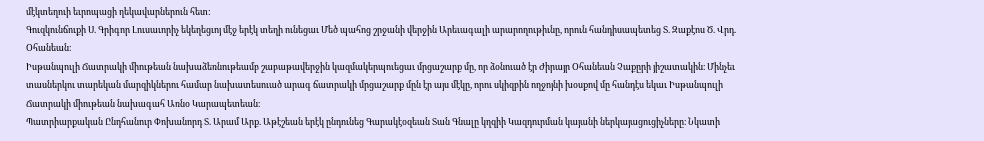մէկտեղուի եւրոպացի ղեկավարներուն հետ:
Գուզկունճուքի Ս. Գրիգոր Լուսաւորիչ եկեղեցւոյ մէջ երէկ տեղի ունեցաւ Մեծ պահոց շրջանի վերջին Արեւագալի արարողութիւնը, որուն հանդիսապետեց Տ. Զաքէոս Ծ. Վրդ. Օհանեան։
Իսթանպուլի Ճատրակի միութեան նախաձեռնութեամբ շաբաթավերջին կազմակերպուեցաւ մրցաշարք մը, որ ձօնուած էր Ժիրայր Օհանեան Չաքըրի յիշատակին։ Մինչեւ տասներկու տարեկան մարզիկներու համար նախատեսուած արագ ճատրակի մրցաշարք մըն էր այս մէկը, որու սկիզբին ողջոյնի խօսքով մը հանդէս եկաւ Իսթանպուլի Ճատրակի միութեան նախագահ Առնօ Կարապետեան։
Պատրիարքական Ընդհանուր Փոխանորդ Տ. Արամ Արք. Աթէշեան երէկ ընդունեց Գարակէօզեան Տան Գնալը կղզիի Կազդուրման կայանի ներկայացուցիչները։ Նկատի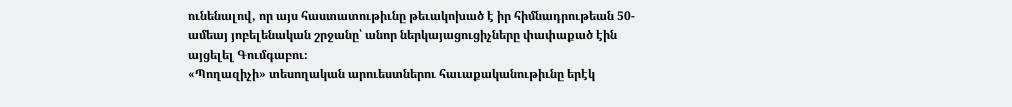ունենալով, որ այս հաստատութիւնը թեւակոխած է իր հիմնադրութեան 50-ամեայ յոբելենական շրջանը՝ անոր ներկայացուցիչները փափաքած էին այցելել Գումգաբու։
«Պողազիչի» տեսողական արուեստներու հաւաքականութիւնը երէկ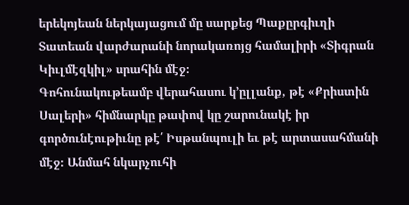երեկոյեան ներկայացում մը սարքեց Պաքըրգիւղի Տատեան վարժարանի նորակառոյց համալիրի «Տիգրան Կիւլմէզկիլ» սրահին մէջ։
Գոհունակութեամբ վերահասու կ՚ըլլանք, թէ «Քրիստին Սալերի» հիմնարկը թափով կը շարունակէ իր գործունէութիւնը թէ՛ Իսթանպուլի եւ թէ արտասահմանի մէջ։ Անմահ նկարչուհի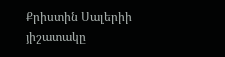Քրիստին Սալերիի յիշատակը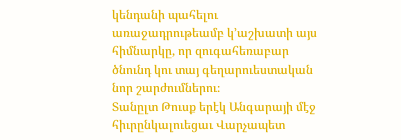կենդանի պահելու առաջադրութեամբ կ՚աշխատի այս հիմնարկը, որ զուգահեռաբար ծնունդ կու տայ գեղարուեստական նոր շարժումներու։
Տանըլտ Թուսք երէկ Անգարայի մէջ հիւրընկալուեցաւ Վարչապետ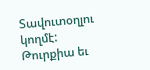Տավուտօղլու կողմէ:
Թուրքիա եւ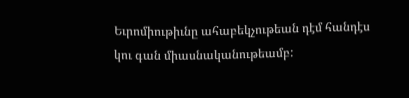Եւրոմիութիւնը ահաբեկչութեան դէմ հանդէս կու գան միասնականութեամբ: